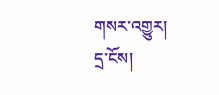གསར་འགྱུར།
དྲ་ངོས།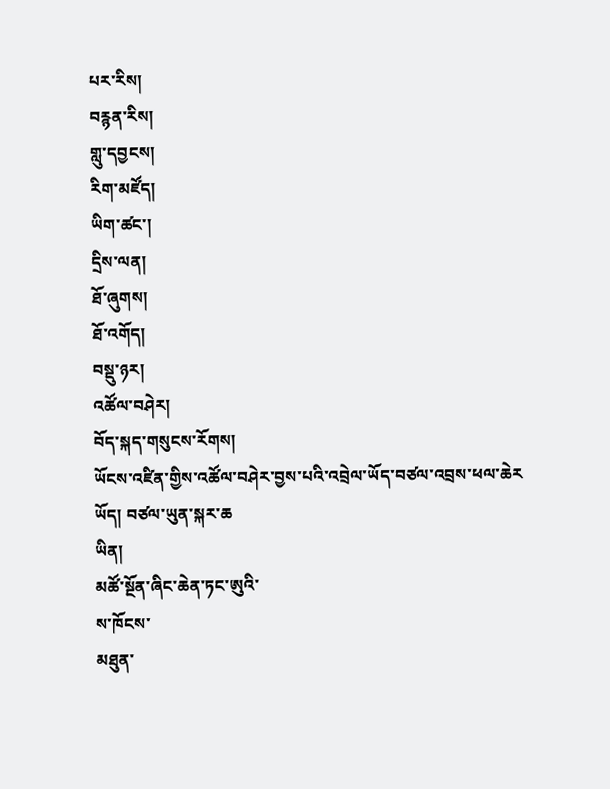པར་རིས།
བརྙན་རིས།
གླུ་དབྱངས།
རིག་མཛོད།
ཡིག་ཚང་།
དྲིས་ལན།
ཐོ་ཞུགས།
ཐོ་འགོད།
བསྡུ་ཉར།
འཚོལ་བཤེར།
བོད་སྐད་གསུངས་རོགས།
ཡོངས་འཛིན་གྱིས་འཚོལ་བཤེར་བྱས་པའི་འབྲེལ་ཡོད་བཙལ་འབྲས་ཕལ་ཆེར
ཡོད། བཙལ་ཡུན་སྐར་ཆ
ཡིན།
མཚོ་སྔོན་ཞིང་ཆེན་ཏང་ཨུའི་
ས་ཁོངས་
མཐུན་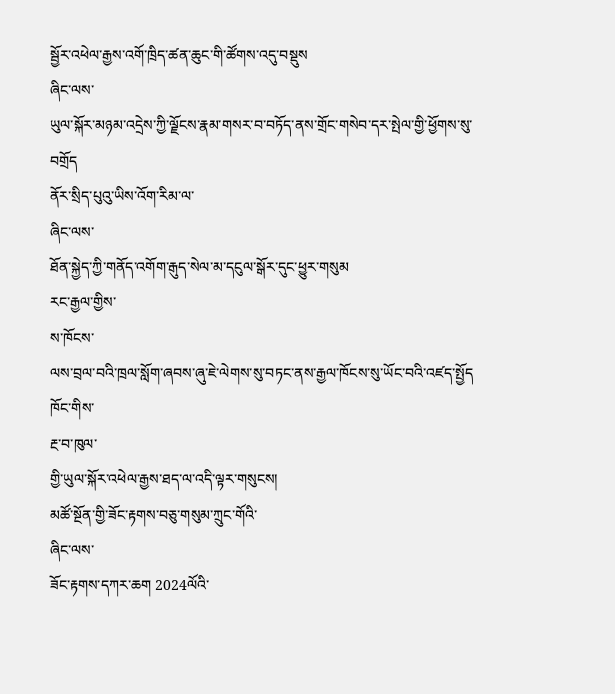སྦྱོར་འཕེལ་རྒྱས་འགོ་ཁྲིད་ཚན་ཆུང་གི་ཚོགས་འདུ་བསྡུས
ཞིང་ལས་
ཡུལ་སྐོར་མཉམ་འདྲེས་ཀྱི་ལྗོངས་རྣམ་གསར་བ་བཏོད་ནས་གྲོང་གསེབ་དར་སྤེལ་གྱི་ཕྱོགས་སུ་བགྲོད
ནོར་སྲིད་པུའུ་ཡིས་འོག་རིམ་ལ་
ཞིང་ལས་
ཐོན་སྐྱེད་ཀྱི་གནོད་འགོག་རྒུད་སེལ་མ་དངུལ་སྒོར་དུང་ཕྱུར་གསུམ
རང་རྒྱལ་གྱིས་
ས་ཁོངས་
ལས་བྲལ་བའི་ཁྲལ་སློག་ཞབས་ཞུ་ཇེ་ལེགས་སུ་བཏང་ནས་རྒྱལ་ཁོངས་སུ་ཡོང་བའི་འཛད་སྤྱོད
ཁོང་གིས་
རྔ་བ་ཁུལ་
གྱི་ཡུལ་སྐོར་འཕེལ་རྒྱས་ཐད་ལ་འདི་ལྟར་གསུངས།
མཚོ་སྔོན་གྱི་ཟོང་རྟགས་བཅུ་གསུམ་ཀྲུང་གོའི་
ཞིང་ལས་
ཟོང་རྟགས་དཀར་ཆག 2024ལོའི་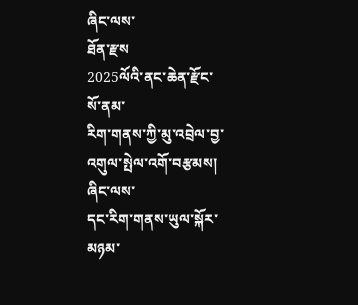ཞིང་ལས་
ཐོན་རྫས
2025ལོའི་ནང་ཆེན་རྫོང་
སོ་ནམ་
རིག་གནས་ཀྱི་མུ་འབྲེལ་བྱ་འགུལ་སྤེལ་འགོ་བརྩམས།
ཞིང་ལས་
དང་རིག་གནས་ཡུལ་སྐོར་མཉམ་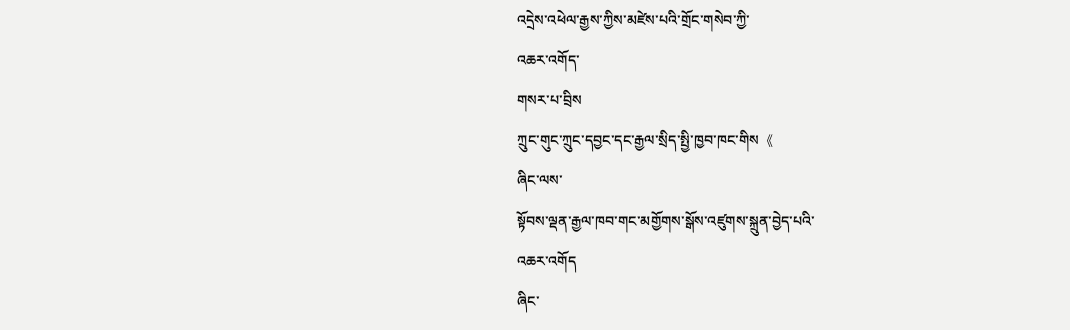འདྲེས་འཕེལ་རྒྱས་ཀྱིས་མཛེས་པའི་གྲོང་གསེབ་ཀྱི་
འཆར་འགོད་
གསར་པ་བྲིས
ཀྲུང་གུང་ཀྲུང་དབྱང་དང་རྒྱལ་སྲིད་སྤྱི་ཁྱབ་ཁང་གིས《
ཞིང་ལས་
སྟོབས་ལྡན་རྒྱལ་ཁབ་གང་མགྱོགས་སྒོས་འཛུགས་སྐྲུན་བྱེད་པའི་
འཆར་འགོད
ཞིང་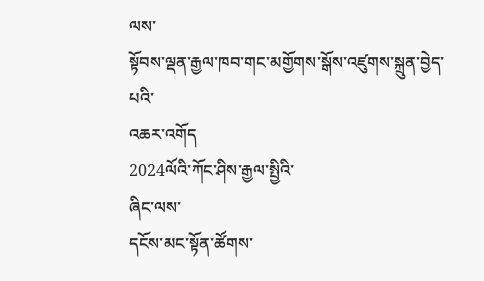ལས་
སྟོབས་ལྡན་རྒྱལ་ཁབ་གང་མགྱོགས་སྒོས་འཛུགས་སྐྲུན་བྱེད་པའི་
འཆར་འགོད
2024ལོའི་ཀོང་ཤིས་རྒྱལ་སྤྱིའི་
ཞིང་ལས་
དངོས་མང་སྟོན་ཚོགས་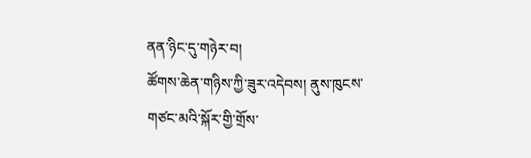ནན་ཉིང་དུ་གཉེར་བ།
ཚོགས་ཆེན་གཉིས་ཀྱི་ཟུར་འདེབས། ནུས་ཁུངས་གཙང་མའི་སྐོར་གྱི་གྲོས་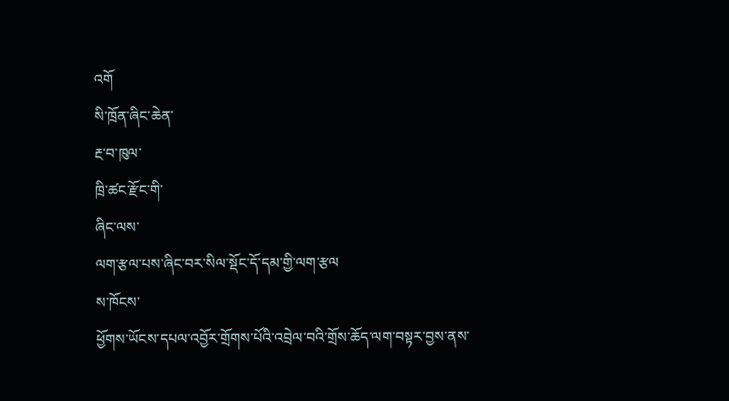འགོ
སི་ཁྲོན་ཞིང་ཆེན་
རྔ་བ་ཁུལ་
ཁྲི་ཚང་རྫོང་གི་
ཞིང་ལས་
ལག་རྩལ་པས་ཞིང་བར་སིལ་སྡོང་དོ་དམ་གྱི་ལག་རྩལ
ས་ཁོངས་
ཕྱོགས་ཡོངས་དཔལ་འབྱོར་གྲོགས་པོའི་འབྲེལ་བའི་གྲོས་ཆོད་ལག་བསྟར་བྱས་ནས་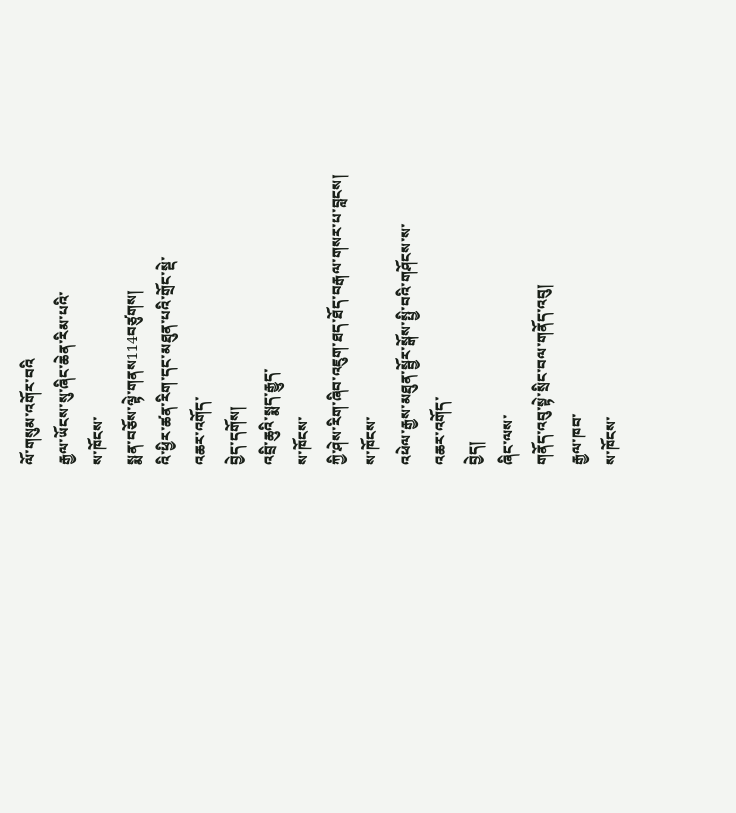ལོ་གསུམ་འགོར་བའི
རྒྱལ་ཡོངས་སུ་ཞིང་ཆེན་རིམ་པའི་
ས་ཁོངས་
སྨན་བཅོས་ལྟེ་གནས114བཙུགས།
འི་ཕྱིར་ཚན་རིག་དང་མཐུན་པའི་གྲོང་སྡེ་
འཆར་འགོད་
བྱེད་དགོས།
འབྲི་ཆུའི་སྨད་རྒྱུད་
ས་ཁོངས་
ཀྱི་ཤེས་རིག་ཞིབ་འཇུག་ཐད་ཐོད་བརྒལ་གསར་པ་བླངས།
ས་ཁོངས་
འཕེལ་རྒྱས་མཐུན་སྦྱོར་སྒོས་སྤྱི་བའི་གཤོངས་ས་
འཆར་འགོད་
བྱེད།
ཞིང་ལས་
གནོད་འབུ་སྟེ་སྲིང་བལ་གནོད་འབུ།
རྒྱལ་ཁབ་
ས་ཁོངས་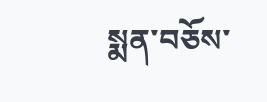སྨན་བཅོས་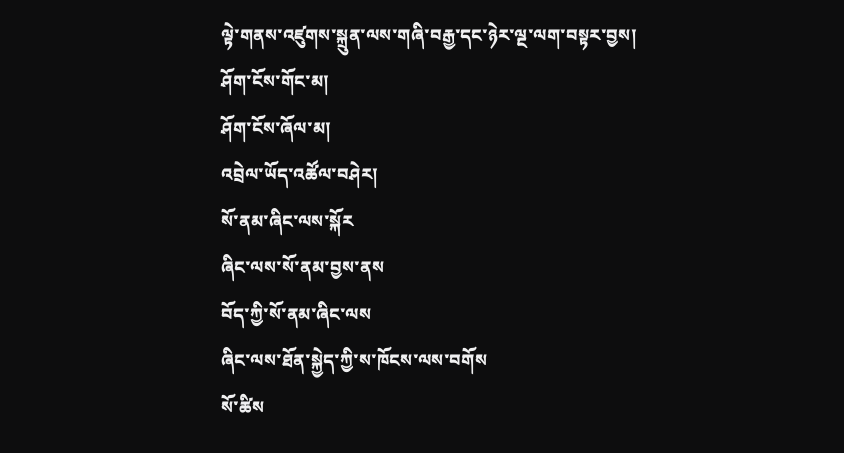ལྟེ་གནས་འཛུགས་སྐྲུན་ལས་གཞི་བརྒྱ་དང་ཉེར་ལྔ་ལག་བསྟར་བྱས།
ཤོག་ངོས་གོང་མ།
ཤོག་ངོས་ཞོལ་མ།
འབྲེལ་ཡོད་འཚོལ་བཤེར།
སོ་ནམ་ཞིང་ལས་སྐོར
ཞིང་ལས་སོ་ནམ་བྱས་ནས
བོད་ཀྱི་སོ་ནམ་ཞིང་ལས
ཞིང་ལས་ཐོན་སྐྱེད་ཀྱི་ས་ཁོངས་ལས་བགོས
སོ་ཚིས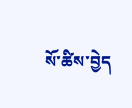སོ་ཚིས་བྱེད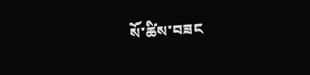སོ་ཚིས་བཟང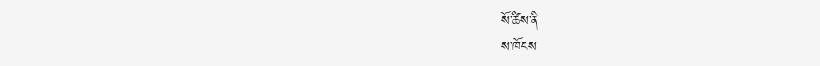སོ་ཚིས་ནི
ས་ཁོངས